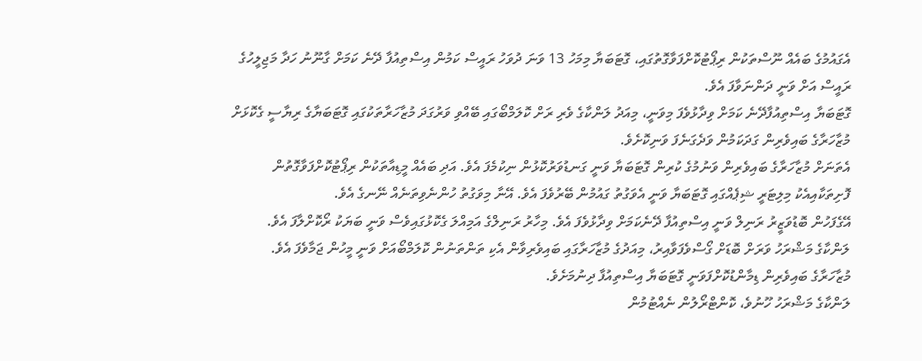އެގައުމުގެ ބައެއް ނޫސްތަކުން ރިޕޯޓުކޮށްފަވާގޮތުގައި، ގޮޓަބަޔާ މިމަހު 13 ވަނަ ދުވަހު ރައީސް ކަމުން އިސްތިއުފާ ދޭނެ ކަމަށް ގާނޫނު ހަދާ މަޖިލީހުގެ ރައީސް އަށް ވަނީ ދަންނަވާފަ އެވެ.
ގޮޓަބަޔާ އިސްތިއުފާދޭނެ ކަމަށް ވިދާޅުވެފަ މިވަނީ، މިއަދު ލަންކާގެ ވެރި ރަށް ކޮލަމްބޯގައި ބޭއްވި ވަރުގަދަ މުޒާހަރާތަކުގައި ގޮޓަބަޔާގެ ރިޔާސީ ގެކޮޅަށް މުޒާހަރާގެ ބައިވެރިން ގަދަކަމުން ވަދެގަނެފަ ވަނިކޮށެވެ.
އެތަނަށް މުޒާހަރާގެ ބައިވެރިން ވަނުމުގެ ކުރިން ގޮޓަބަޔާ ވަނީ ގަނޑުވަރުކޮޅުން ނިކުމެފަ އެވެ. އަދި ބައެއް މީޑިއާތަކުން ރިޕޯޓުކޮށްފަވާގޮތުން ފޮށިތަކާއިއެކު މިލިޓަރީ ޝިޕެއްގައި ގޮޓަބަޔާ ވަނީ އެވަގުތު ގައުމުން ބޭރުވެފަ އެވެ. އޭނާ މިވަގުތު ހުންނެވިތަނެއް ނޭނގެ އެވެ.
އޭގެފަހުން ބޮޑުވަޒީރު ރަނިލް ވަނީ އިސްތިއުފާ ދޭނެކަމަށް ވިދާޅުވެފަ އެވެ. މިހާރު ރަނިލްގެ އަމިއްލަ ގެކޮޅުގައިވެސް ވަނީ ބަޔަކު ރޯކޮށްލާފަ އެވެ.
ލަންކާގެ މަޝްރަހު ވަރަށް ބޮޑަށް ގޯސްވެފަވާއިރު، މިއަދުގެ މުޒާހަރާގައި ބައިވެރިވާން އެކި ތަންތަނުން ކޮލަމްބޯއަށް ވަނީ މީހުން ޖަމާވެފަ އެވެ. މުޒާހަރާގެ ބައިވެރިން ޑިމާންޑުކޮށްފަވަނީ ގޮޓަބަޔާ އިސްތިއުފާ ދިނުމަށެވެ.
ލަންކާގެ މަޝްރަހު ހޫނުވެ، ކޮންޓްރޯލުން ނެއްޓުމުން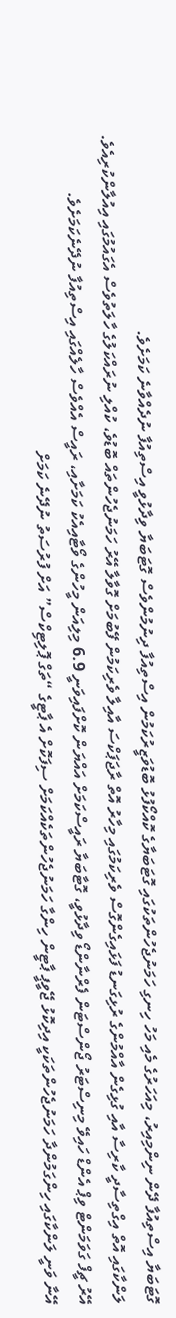ގޮޓަބަޔާ އިސްތިއުފާ ދޭން ނިންމިއިރު، މިއަހަރުގެ މެއި މަހު ހިނގި ހަމަނުޖެހުންތަކުގައި ގޮޓަބަޔާގެ ކޮއްކޯފުޅު ބޮޑުވަޒީރުކަމުން އިސްތިއުފާ ދިނުމުންވެސް ގޮޓަބަޔާ ވިދާޅުވީ އިސްތިއުފާ ނުދެއްވާނެ ކަމަށެވެ.
ލަންކާގައި އޮތް އިގްތިސާދީ ކާރިސާ އާއި ގުޅިގެން އާއްމުންގެ ރުޅިގަނޑު ފަޅައިގެންގޮސް ވެރިކަމުގައި މިހާރު އޮތް ރާޖަޕަކްސަ އާއިލާ ވެރިކަމުން ފޭބުމަށް ގޮވާލާ އޭރު ހަމަނުޖެހުންތައް ބޮޑުވެ، ކުއްލި ނުރައްކަލުގެ ހާލަތުވެސް އެގައުމުގައި އިއުލާންކުރިއެވެ.
އޭރު ޗީފް ގަވަމަންޓް ވިޕް އެންޑް ހައިވޭ މިނިސްޓަރު ޖޯންސްޓަން ފެރްނާންޑޯ ވިދާޅުވީ، ގޮޓާބަޔާ ރައީސްކަމަށް އައްޔަން ކޮށްފައިވަނީ 6.9 މިލިއަން މީހުންގެ ވޯޓާއިއެކު ކަމަށާއި، ރައީސް އެއްވެސް ހާލެއްގައި އިސްތިއުފާ ނުދޭނެކަމަށެވެ.
އޭނާ ވަނީ ލަންކާގައި ހިންގަމުންދާ ހަމަނުޖެހުންތަކަކީ އިދިކޮޅު ޖޭވީޕީ ޕާޓީން ހިންގާ ހަމަނުޖެހުންތަކެއްކަމަށް ސިފަކޮށް އެ ޕާޓީގެ “ތަގް ޕޮލިޓިކްސް” އަށް ފުރުސަތު ނުދޭނެ ކަމަށް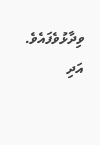ވިދާޅުވެފައެވެ.
އަދި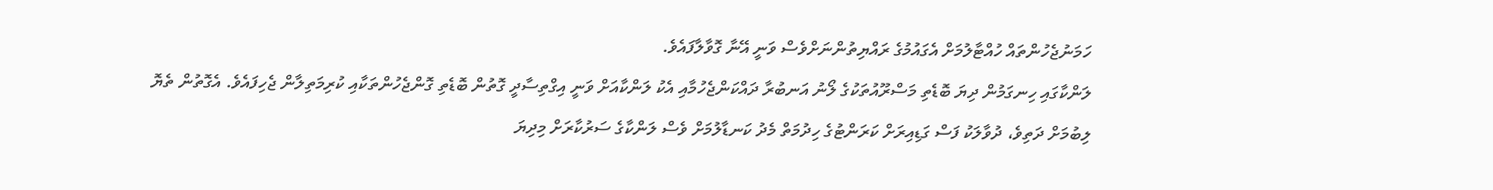ހަމަނުޖެހުންތައް ހުއްޓާލުމަށް އެގައުމުގެ ރައްޔިތުންނަށްވެސް ވަނީ އޭނާ ގޮވާލާފައެވެ.
ލަންކާގައި ހިނގަމުން ދިޔަ ބޮޑެތި މަސްރޫއުތަކުގެ ލޯނު އަނބުރާ ދައްކަންޖެހުމާއި އެކު ލަންކާއަށް ވަނީ އިގްތިސާދީ ގޮތުން ބޮޑެތި ގޮންޖެހުންތަކާއި ކުރިމަތިލާން ޖެހިފައެވެ. އެގޮތުން ތެޔޮ ލިބުމަށް ދަތިވެ، ދުވާލަކު ފަސް ގަޑިއިރަށް ކަރަންޓުގެ ހިދުމަތް މެދު ކަނޑާލުމަށް ވެސް ލަންކާގެ ސަރުކާރަށް މިދިޔަ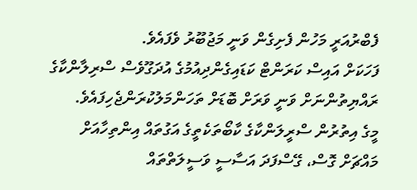ފެބްރުއަރީ މަހުން ފެށިގެން ވަނީ މަޖުބޫރު ވެފައެވެ.
ފަހަކަށް އައިސް ކަރަންޓް ކަޑައިގެންދިއުމުގެ އުދަގޫވެސް ސްރިލާންކާގެ ރައްޔިތުންނަށް ވަނީ ވަރަށް ބޮޑަށް ތަހަންމަލުކުރަންޖެހިފައެވެ.
މީގެ އިތުރުން ސްރީލަންކާގެ ކާބޯތަކެތީގެ އަގުތައް އިންތިހާއަށް މައްޗަށް ގޮސް، ގޭސްފަދަ އަސާސީ ވަސީލަތްތައް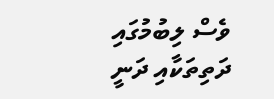ވެސް ލިބުމުގައި ދަތިތަކާއި ދަނީ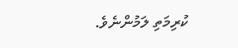ކުރިމަތި ލަމުންނެވެ.